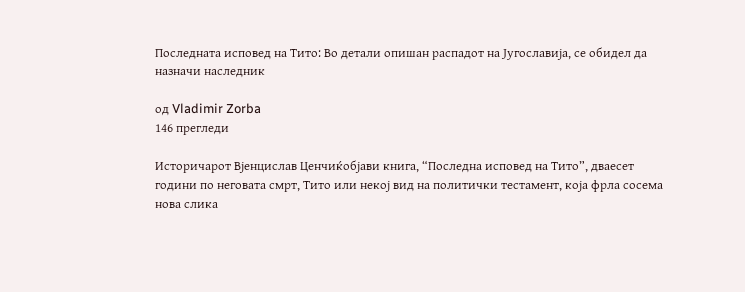Последната исповед на Тито: Во детали опишан распадот на Југославија, се обидел да назначи наследник

од Vladimir Zorba
146 прегледи

Историчарот Вјенцислав Ценчиќобјави книга, “Последна исповед на Тито”, дваесет години по неговата смрт, Тито или некој вид на политички тестамент, која фрла сосема нова слика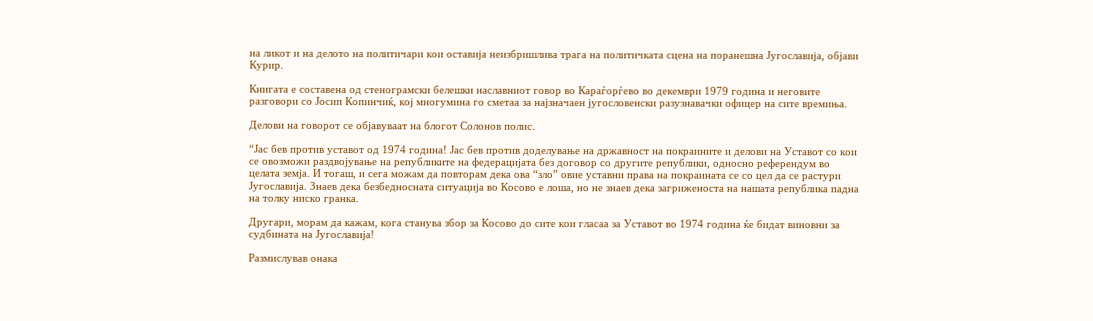на ликот и на делото на политичари кои оставија неизбришлива трага на политичката сцена на поранешна Југославија, објави Курир.

Книгата е составена од стенограмски белешки наславниот говор во Караѓорѓево во декември 1979 година и неговите разговори со Јосип Копинчиќ, кој многумина го сметаа за најзначаен југословенски разузнавачки офицер на сите времиња.

Делови на говорот се објавуваат на блогот Солонов полис.

“Јас бев против уставот од 1974 година! Јас бев против доделување на државност на покраините и делови на Уставот со кои се овозможи раздвојување на републиките на федерацијата без договор со другите републики, односно референдум во целата земја. И тогаш, и сега можам да повторам дека ова “зло” овие уставни права на покраината се со цел да се растури Југославија. Знаев дека безбедносната ситуација во Косово е лоша, но не знаев дека загриженоста на нашата република падна на толку ниско гранка.

Другари, морам да кажам, кога станува збор за Косово до сите кои гласаа за Уставот во 1974 година ќе бидат виновни за судбината на Југославија!

Размислував онака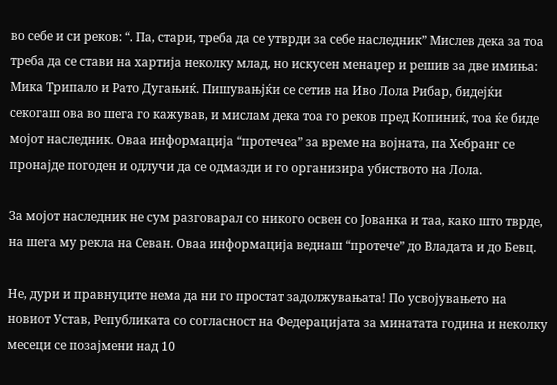во себе и си реков: “. Па, стари, треба да се утврди за себе наследник” Мислев дека за тоа треба да се стави на хартија неколку млад, но искусен менаџер и решив за две имиња: Мика Трипало и Рато Дугањиќ. Пишувањјќи се сетив на Иво Лола Рибар, бидејќи секогаш ова во шега го кажував, и мислам дека тоа го реков пред Копиниќ, тоа ќе биде мојот наследник. Оваа информација “протечеа” за време на војната, па Хебранг се пронајде погоден и одлучи да се одмазди и го организира убиството на Лола.

За мојот наследник не сум разговарал со никого освен со Јованка и таа, како што тврде, на шега му рекла на Севан. Оваа информација веднаш “протече” до Владата и до Бевц.

Не, дури и правнуците нема да ни го простат задолжувањата! По усвојувањето на новиот Устав, Републиката со согласност на Федерацијата за минатата година и неколку месеци се позајмени над 10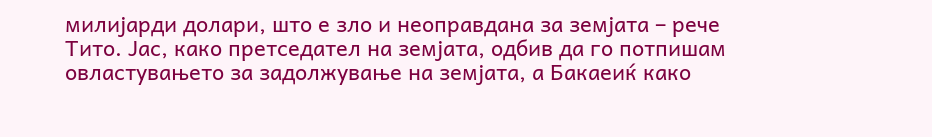милијарди долари, што е зло и неоправдана за земјата – рече Тито. Јас, како претседател на земјата, одбив да го потпишам овластувањето за задолжување на земјата, а Бакаеиќ како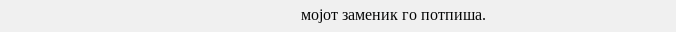мојот заменик го потпиша.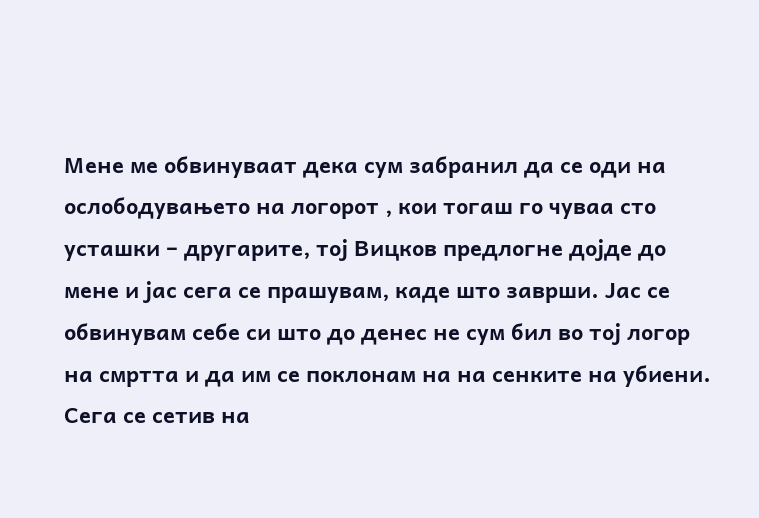Мене ме обвинуваат дека сум забранил да се оди на ослободувањето на логорот , кои тогаш го чуваа сто усташки – другарите, тој Вицков предлогне дојде до мене и јас сега се прашувам, каде што заврши. Јас се обвинувам себе си што до денес не сум бил во тој логор на смртта и да им се поклонам на на сенките на убиени. Сега се сетив на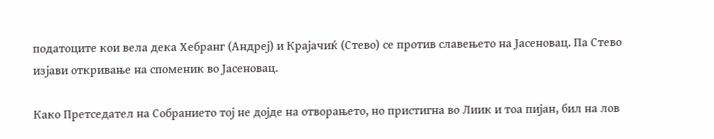податоците кои вела дека Хебранг (Андреј) и Крајачиќ (Стево) се против славењето на Јасеновац. Па Стево изјави откривање на споменик во Јасеновац.

Како Претседател на Собранието тој не дојде на отворањето, но пристигна во Лиик и тоа пијан, бил на лов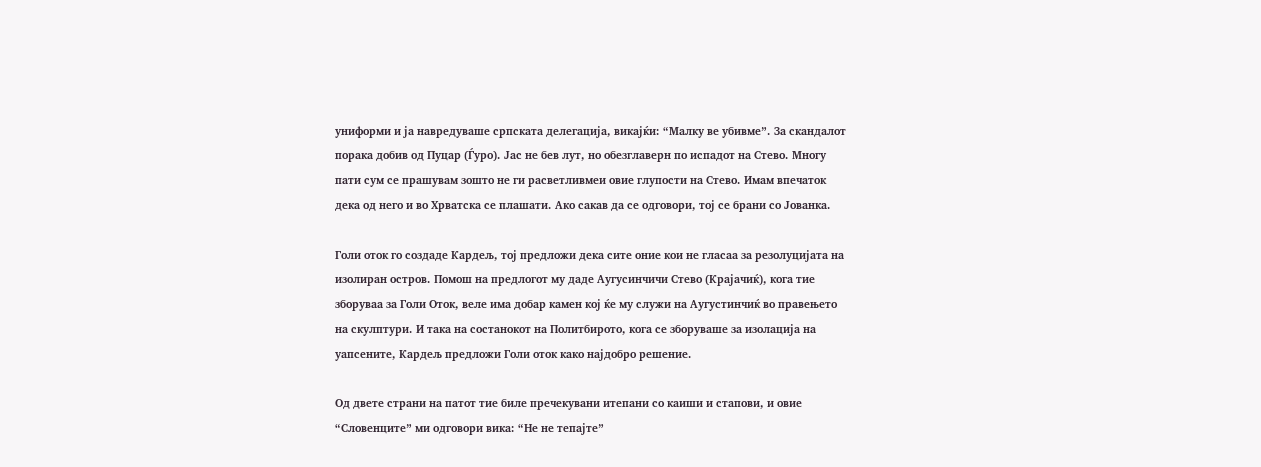униформи и ја навредуваше српската делегација, викајќи: “Малку ве убивме”. За скандалот порака добив од Пуцар (Ѓуро). Јас не бев лут, но обезглаверн по испадот на Стево. Многу пати сум се прашувам зошто не ги расветливмеи овие глупости на Стево. Имам впечаток дека од него и во Хрватска се плашати. Ако сакав да се одговори, тој се брани со Јованка.

Голи оток го создаде Кардељ, тој предложи дека сите оние кои не гласаа за резолуцијата на изолиран остров. Помош на предлогот му даде Аугусинчичи Стево (Крајачиќ), кога тие зборуваа за Голи Оток, веле има добар камен кој ќе му служи на Аугустинчиќ во правењето на скулптури. И така на состанокот на Политбирото, кога се зборуваше за изолација на уапсените, Кардељ предложи Голи оток како најдобро решение.

Од двете страни на патот тие биле пречекувани итепани со каиши и стапови, и овие “Словенците” ми одговори вика: “Не не тепајте”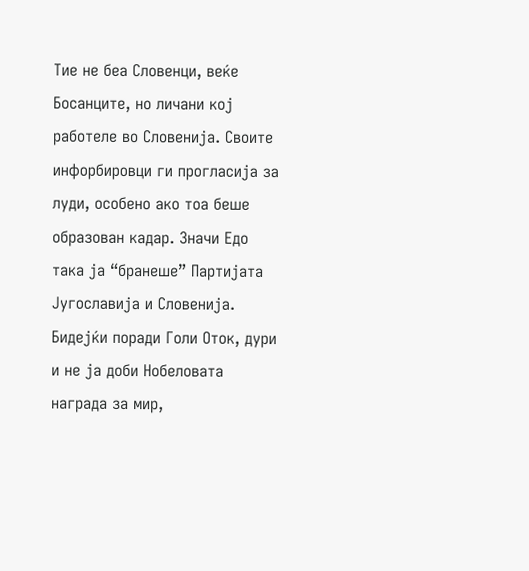Тие не беа Словенци, веќе Босанците, но личани кој работеле во Словенија. Своите инфорбировци ги прогласија за луди, особено ако тоа беше образован кадар. Значи Едо така ја “бранеше” Партијата Југославија и Словенија. Бидејќи поради Голи Оток, дури и не ја доби Нобеловата награда за мир,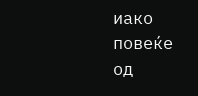иако повеќе од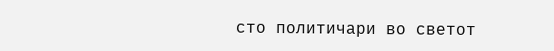сто политичари во светот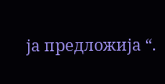ја предложија “.